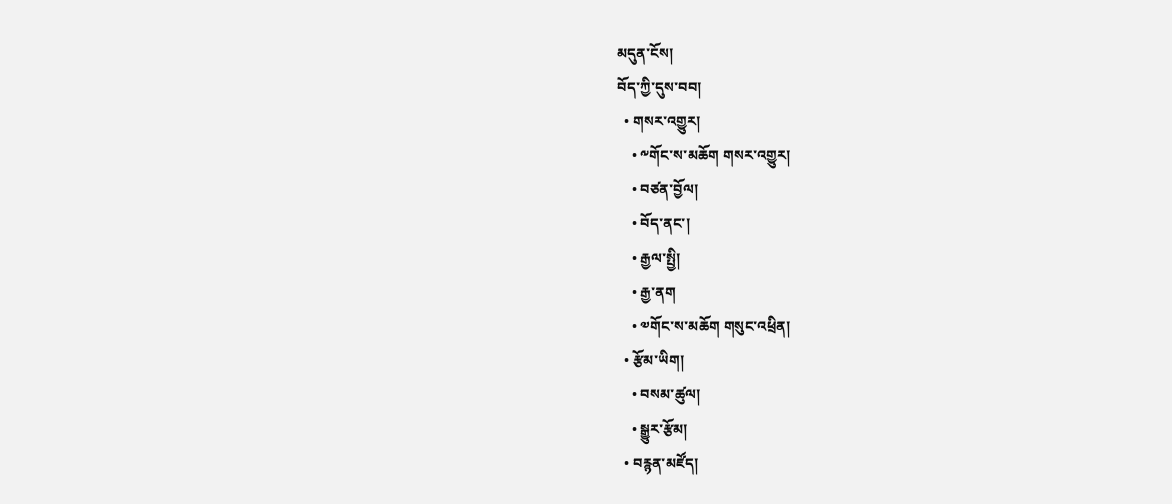མདུན་ངོས།
བོད་ཀྱི་དུས་བབ།
  • གསར་འགྱུར།
    • ༸གོང་ས་མཆོག གསར་འགྱུར།
    • བཙན་བྱོལ།
    • བོད་ནང་།
    • རྒྱལ་སྤྱི།
    • རྒྱ་ནག
    • ༧གོང་ས་མཆོག གསུང་འཕྲིན།
  • རྩོམ་ཡིག།
    • བསམ་ཚུལ།
    • སྒྱུར་རྩོམ།
  • བརྙན་མཛོད།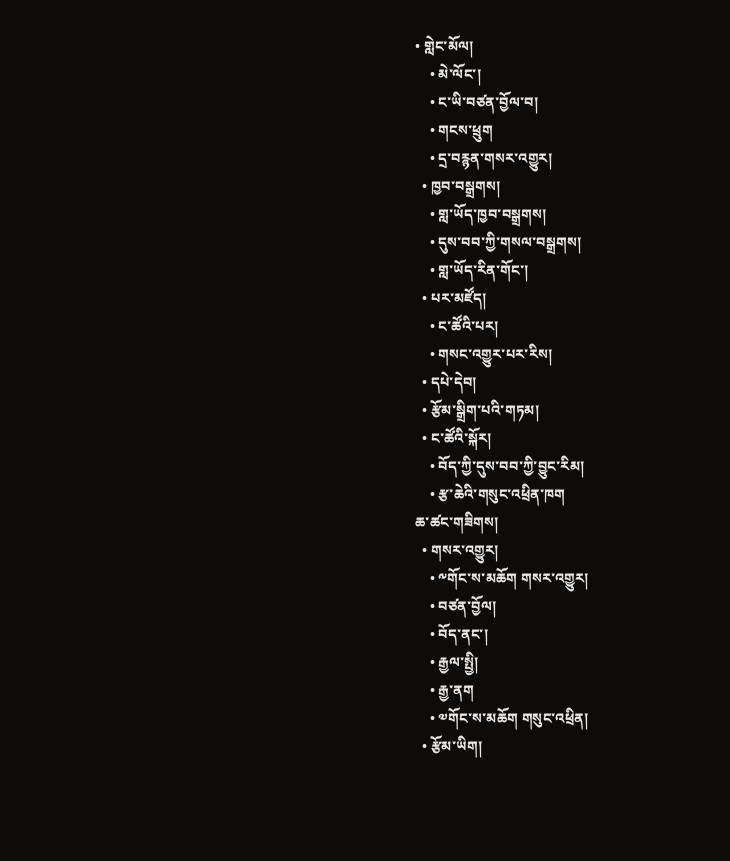• གླེང་མོལ།
    • མེ་ལོང་།
    • ང་ཡི་བཙན་བྱོལ་བ།
    • གངས་ཕྲུག
    • དྲ་བརྙན་གསར་འགྱུར།
  • ཁྱབ་བསྒྲགས།
    • གླ་ཡོད་ཁྱབ་བསྒྲགས།
    • དུས་བབ་ཀྱི་གསལ་བསྒྲགས།
    • གླ་ཡོད་རིན་གོང་།
  • པར་མཛོད།
    • ང་ཚོའི་པར།
    • གསང་འགྱུར་པར་རིས།
  • དཔེ་དེབ།
  • རྩོམ་སྒྲིག་པའི་གཏམ།
  • ང་ཚོའི་སྐོར།
    • བོད་ཀྱི་དུས་བབ་ཀྱི་བྱུང་རིམ།
    • རྩ་ཆེའི་གསུང་འཕྲིན་ཁག
ཆ་ཚང་གཟིགས།
  • གསར་འགྱུར།
    • ༸གོང་ས་མཆོག གསར་འགྱུར།
    • བཙན་བྱོལ།
    • བོད་ནང་།
    • རྒྱལ་སྤྱི།
    • རྒྱ་ནག
    • ༧གོང་ས་མཆོག གསུང་འཕྲིན།
  • རྩོམ་ཡིག།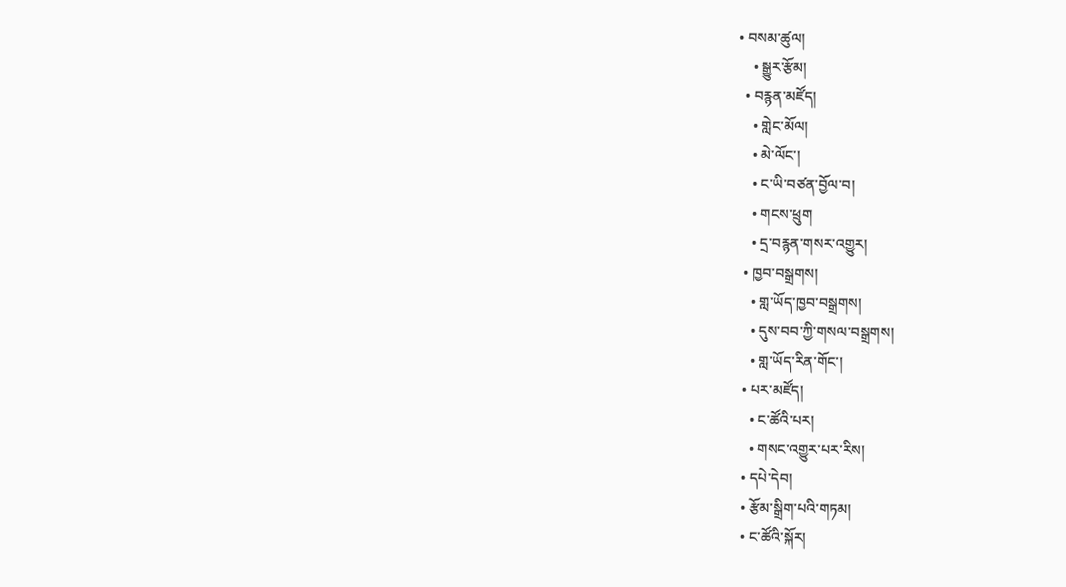• བསམ་ཚུལ།
    • སྒྱུར་རྩོམ།
  • བརྙན་མཛོད།
    • གླེང་མོལ།
    • མེ་ལོང་།
    • ང་ཡི་བཙན་བྱོལ་བ།
    • གངས་ཕྲུག
    • དྲ་བརྙན་གསར་འགྱུར།
  • ཁྱབ་བསྒྲགས།
    • གླ་ཡོད་ཁྱབ་བསྒྲགས།
    • དུས་བབ་ཀྱི་གསལ་བསྒྲགས།
    • གླ་ཡོད་རིན་གོང་།
  • པར་མཛོད།
    • ང་ཚོའི་པར།
    • གསང་འགྱུར་པར་རིས།
  • དཔེ་དེབ།
  • རྩོམ་སྒྲིག་པའི་གཏམ།
  • ང་ཚོའི་སྐོར།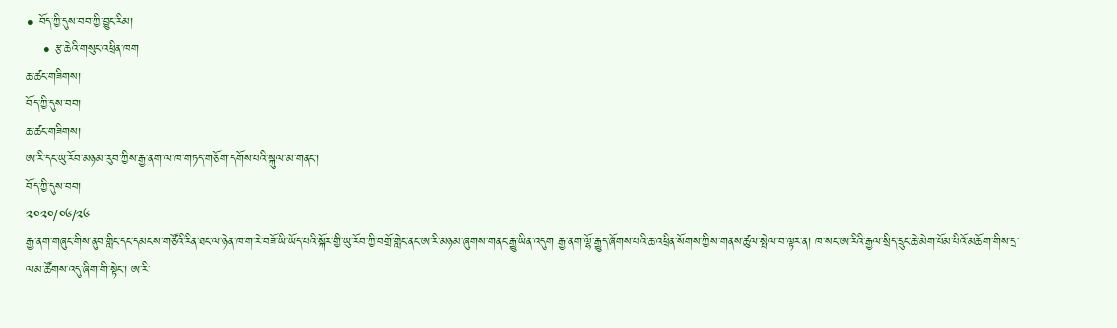• བོད་ཀྱི་དུས་བབ་ཀྱི་བྱུང་རིམ།
    • རྩ་ཆེའི་གསུང་འཕྲིན་ཁག
ཆ་ཚང་གཟིགས།
བོད་ཀྱི་དུས་བབ།
ཆ་ཚང་གཟིགས།
ཨ་རི་དང་ཡུ་རོབ་མཉམ་རུབ་ཀྱིས་རྒྱ་ནག་ལ་ཁ་གཏད་གཅོག་དགོས་པའི་སྐུལ་མ་གནང་།
བོད་ཀྱི་དུས་བབ།
༢༠༢༠/༠༦/༢༦
རྒྱ་ནག་གཞུང་གིས་ནུབ་གླིང་དང་དམངས་གཙོའི་རིན་ཐང་ལ་ཉེན་ཁ་ག་རེ་བཟོ་ཡི་ཡོད་པའི་སྐོར་གྱི་ཡུ་རོབ་ཀྱི་བགྲོ་གླེང་ནང་ཨ་རི་མཉམ་ཞུགས་གནང་རྒྱུ་ཡིན་འདུག རྒྱ་ནག་ལྷོ་རྒྱུད་ཞོགས་པའི་ཆ་འཕྲིན་སོགས་ཀྱིས་གནས་ཚུལ་སྤེལ་བ་ལྟར་ན། ཁ་སང་ཨ་རིའི་རྒྱལ་སྲིད་དྲུང་ཆེ་མེག་པོམ་པིའོ་མཆོག་གིས་དྲ་ལམ་ཚོགས་འདུ་ཞིག་གི་སྟེང་། ཨ་རི་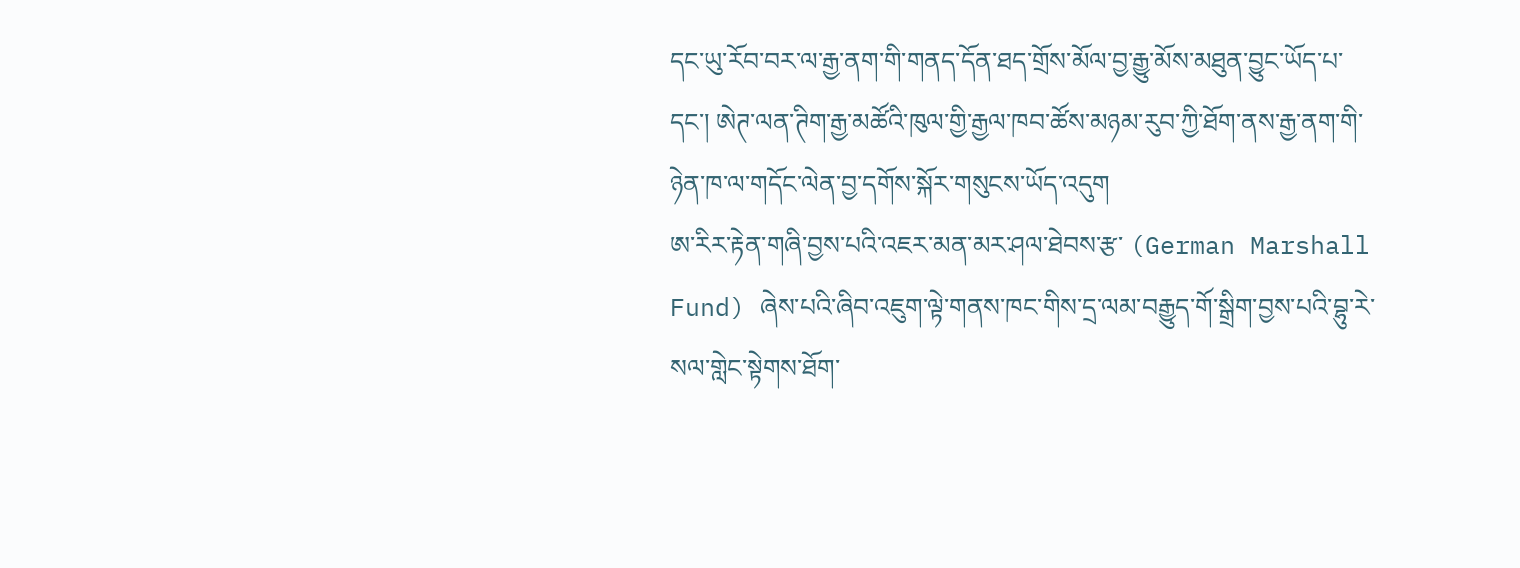དང་ཡུ་རོབ་བར་ལ་རྒྱ་ནག་གི་གནད་དོན་ཐད་གྲོས་མོལ་བྱ་རྒྱུ་མོས་མཐུན་བྱུང་ཡོད་པ་དང་། ཨེཊ་ལན་ཊིག་རྒྱ་མཚོའི་ཁུལ་གྱི་རྒྱལ་ཁབ་ཚོས་མཉམ་རུབ་ཀྱི་ཐོག་ནས་རྒྱ་ནག་གི་ཉེན་ཁ་ལ་གདོང་ལེན་བྱ་དགོས་སྐོར་གསུངས་ཡོད་འདུག
ཨ་རིར་རྟེན་གཞི་བྱས་པའི་འཇར་མན་མར་ཤལ་ཐེབས་རྩ་ (German Marshall Fund) ཞེས་པའི་ཞིབ་འཇུག་ལྟེ་གནས་ཁང་གིས་དྲ་ལམ་བརྒྱུད་གོ་སྒྲིག་བྱས་པའི་བྷུ་རེ་སལ་གླེང་སྟེགས་ཐོག་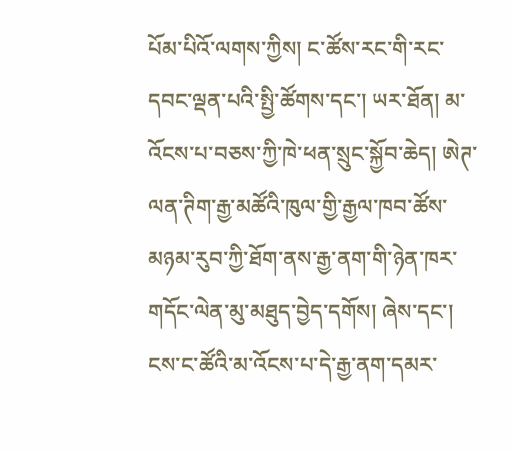པོམ་པིའོ་ལགས་ཀྱིས། ང་ཚོས་རང་གི་རང་དབང་ལྡན་པའི་སྤྱི་ཚོགས་དང་། ཡར་ཐོན། མ་འོངས་པ་བཅས་ཀྱི་ཁེ་ཕན་སྲུང་སྐྱོབ་ཆེད། ཨེཊ་ལན་ཊིག་རྒྱ་མཚོའི་ཁུལ་གྱི་རྒྱལ་ཁབ་ཚོས་མཉམ་རུབ་ཀྱི་ཐོག་ནས་རྒྱ་ནག་གི་ཉེན་ཁར་གདོང་ལེན་མུ་མཐུད་བྱེད་དགོས། ཞེས་དང་། ངས་ང་ཚོའི་མ་འོངས་པ་དེ་རྒྱ་ནག་དམར་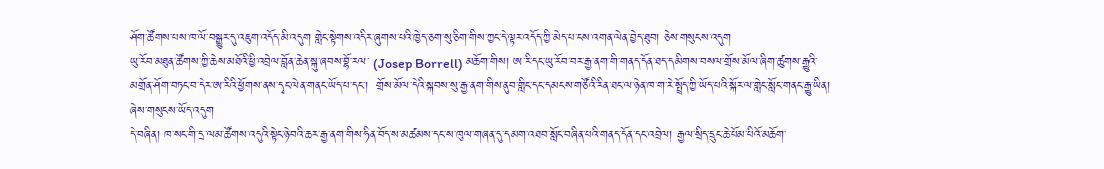ཤོག་ཚོགས་པས་ཁ་ལོ་བསྒྱུར་དུ་འཇུག་འདོད་མི་འདུག གླེང་སྟེགས་འདིར་ཞུགས་པའི་ཁྱེད་ཅག་སུ་ཅིག་གིས་ཀྱང་དེ་ལྟར་འདོད་ཀྱི་མེད་པ་ངས་འགན་ལེན་བྱེད་ཐུབ། ཅེས་གསུངས་འདུག
ཡུ་རོབ་མཐུན་ཚོགས་ཀྱི་ཆེས་མཐོའི་ཕྱི་འབྲེལ་བློན་ཆེན་སྐུ་ཞབས་བྷོ་རལ་ (Josep Borrell) མཆོག་གིས། ཨ་རི་དང་ཡུ་རོབ་བར་རྒྱ་ནག་གི་གནད་དོན་ཐད་དམིགས་བསལ་གྲོས་མོལ་ཞིག་ཚུགས་རྒྱུའི་མགྲོན་ཤོག་བཏང་བ་དེར་ཨ་རིའི་ཕྱོགས་ནས་དྭང་ལེན་གནང་ཡོད་པ་དང་།  གྲོས་མོལ་དེའི་སྐབས་སུ་རྒྱ་ནག་གིས་ནུབ་གླིང་དང་དམངས་གཙོའི་རིན་ཐང་ལ་ཉེན་ཁ་ག་རེ་སྤྲོད་ཀྱི་ཡོད་པའི་སྐོར་ལ་གླེང་སློང་གནང་རྒྱུ་ཡིན། ཞེས་གསུངས་ཡོད་འདུག
དེ་བཞིན། ཁ་སང་གི་དྲ་ལམ་ཚོགས་འདུའི་སྟེང་ཉེ་བའི་ཆར་རྒྱ་ནག་གིས་ཧིན་བོད་ས་མཚམས་དང་ས་ཁུལ་གཞན་དུ་དམག་འཐབ་སློང་བཞིན་པའི་གནད་དོན་དང་འབྲེལ། རྒྱལ་སྲིད་དྲུང་ཆེ་པོམ་པིའོ་མཆོག་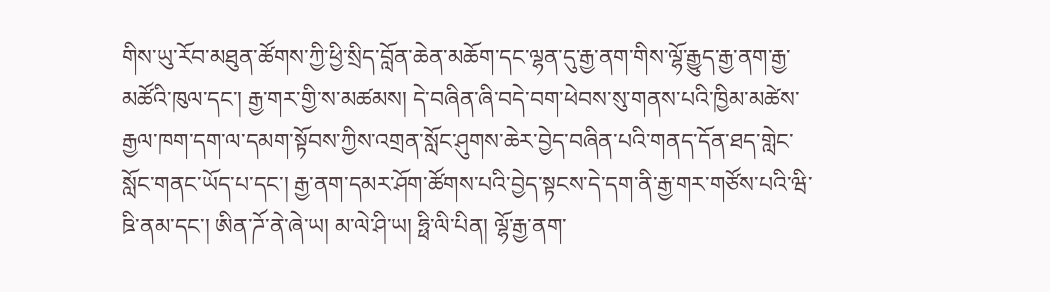གིས་ཡུ་རོབ་མཐུན་ཚོགས་ཀྱི་ཕྱི་སྲིད་བློན་ཆེན་མཆོག་དང་ལྷན་དུ་རྒྱ་ནག་གིས་ལྷོ་རྒྱུད་རྒྱ་ནག་རྒྱ་མཚོའི་ཁུལ་དང་། རྒྱ་གར་གྱི་ས་མཚམས། དེ་བཞིན་ཞི་བདེ་བག་ཕེབས་སུ་གནས་པའི་ཁྱིམ་མཚེས་རྒྱལ་ཁག་དག་ལ་དམག་སྟོབས་ཀྱིས་འགྲན་སློང་ཤུགས་ཆེར་བྱེད་བཞིན་པའི་གནད་དོན་ཐད་གླེང་སློང་གནང་ཡོད་པ་དང་། རྒྱ་ནག་དམར་ཤོག་ཚོགས་པའི་བྱེད་སྟངས་དེ་དག་ནི་རྒྱ་གར་གཙོས་པའི་ཝི་ཋི་ནམ་དང་། ཨིན་ཌོ་ནེ་ཞེ་ཡ། མ་ལེ་ཤི་ཡ། ཧྥི་ལི་པིན། ལྷོ་རྒྱ་ནག་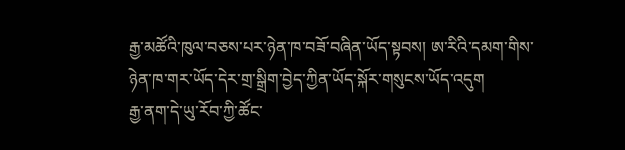རྒྱ་མཚོའི་ཁུལ་བཅས་པར་ཉེན་ཁ་བཟོ་བཞིན་ཡོད་སྟབས། ཨ་རིའི་དམག་གིས་ཉེན་ཁ་གར་ཡོད་དེར་གྲ་སྒྲིག་བྱེད་ཀྱིན་ཡོད་སྐོར་གསུངས་ཡོད་འདུག
རྒྱ་ནག་དེ་ཡུ་རོབ་ཀྱི་ཚོང་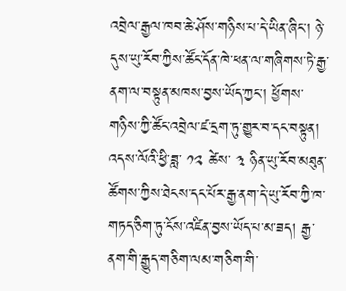འབྲེལ་རྒྱལ་ཁབ་ཆེ་ཤོས་གཉིས་པ་དེ་ཡིན་ཞིང་། ཉེ་དུས་ཡུ་རོབ་ཀྱིས་ཚོང་དོན་ཁེ་ཕན་ལ་གཞིགས་ཏེ་རྒྱ་ནག་ལ་བསྟུན་མཁས་བྱས་ཡོད་ཀྱང་། ཕྱོགས་གཉིས་ཀྱི་ཚོང་འབྲེལ་ཛ་དྲག་ཏུ་གྱུར་བ་དང་བསྟུན། འདས་ལོའི་ཕྱི་ཟླ་ ༡༢ ཚེས་ ༣ ཉིན་ཡུ་རོབ་མཐུན་ཚོགས་ཀྱིས་ཐེངས་དང་པོར་རྒྱ་ནག་དེ་ཡུ་རོབ་ཀྱི་ཁ་གཏད་ཅིག་ཏུ་ངོས་འཛིན་བྱས་ཡོད་པ་མ་ཟད། རྒྱ་ནག་གི་རྒྱུད་གཅིག་ལམ་གཅིག་གི་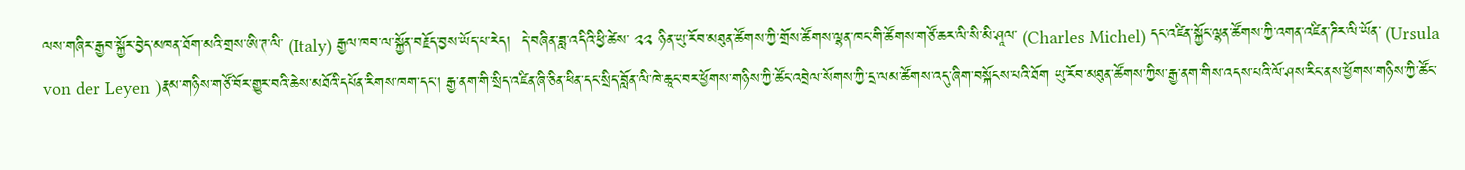ལས་གཞིར་རྒྱབ་སྐྱོར་བྱེད་མཁན་ཐོག་མའི་གྲས་ཨི་ཊ་ལི་ (Italy) རྒྱལ་ཁབ་ལ་སྐྱོན་བརྗོད་བྱས་ཡོད་པ་རེད།  དེ་བཞིན་ཟླ་འདིའི་ཕྱི་ཚེས་ ༢༢ ཉིན་ཡུ་རོབ་མཐུན་ཚོགས་ཀྱི་གྲོས་ཚོགས་ལྷན་ཁང་གི་ཚོགས་གཙོ་ཆར་ལི་སི་མི་ཤཱལ་ (Charles Michel) དང་འཛིན་སྐྱོང་ལྷན་ཚོགས་ཀྱི་འགན་འཛིན་ཌིར་ལི་ཡོན་ (Ursula von der Leyen )རྣམ་གཉིས་གཙོ་བོར་གྱུར་བའི་ཆེས་མཐོའི་དཔོན་རིགས་ཁག་དང་། རྒྱ་ནག་གི་སྲིད་འཛིན་ཞི་ཅིན་ཕིན་དང་སྲིད་བློན་ལི་ཁེ་ཆཱང་བར་ཕྱོགས་གཉིས་ཀྱི་ཚོང་འབྲེལ་སོགས་ཀྱི་དྲ་ལམ་ཚོགས་འདུ་ཞིག་བསྐོངས་པའི་ཐོག ཡུ་རོབ་མཐུན་ཚོགས་ཀྱིས་རྒྱ་ནག་གིས་འདས་པའི་ལོ་ཤས་རིང་ནས་ཕྱོགས་གཉིས་ཀྱི་ཚོང་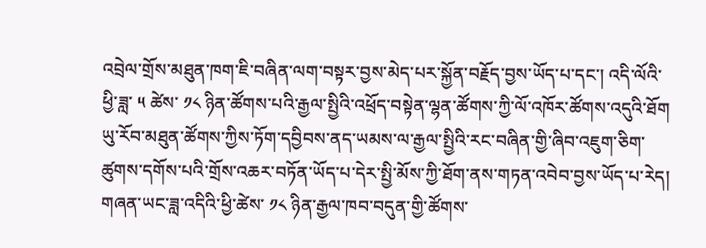འབྲེལ་གྲོས་མཐུན་ཁག་ཇི་བཞིན་ལག་བསྟར་བྱས་མེད་པར་སྐྱོན་བརྗོད་བྱས་ཡོད་པ་དང་། འདི་ལོའི་ཕྱི་ཟླ་ ༥ ཚེས་ ༡༨ ཉིན་ཚོགས་པའི་རྒྱལ་སྤྱིའི་འཕྲོད་བསྟེན་ལྷན་ཚོགས་ཀྱི་ལོ་འཁོར་ཚོགས་འདུའི་ཐོག ཡུ་རོབ་མཐུན་ཚོགས་ཀྱིས་ཏོག་དབྱིབས་ནད་ཡམས་ལ་རྒྱལ་སྤྱིའི་རང་བཞིན་གྱི་ཞིབ་འཇུག་ཅིག་ཚུགས་དགོས་པའི་གྲོས་འཆར་བཏོན་ཡོད་པ་དེར་སྤྱི་མོས་ཀྱི་ཐོག་ནས་གཏན་འབེབ་བྱས་ཡོད་པ་རེད།
གཞན་ཡང་ཟླ་འདིའི་ཕྱི་ཚེས་ ༡༨ ཉིན་རྒྱལ་ཁབ་བདུན་གྱི་ཚོགས་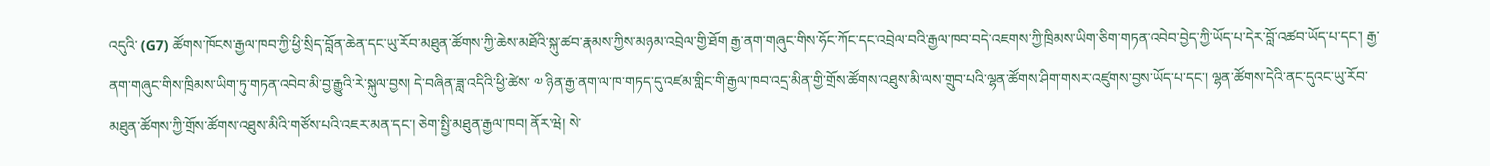འདུའི་ (G7) ཚོགས་ཁོངས་རྒྱལ་ཁབ་ཀྱི་ཕྱི་སྲིད་བློན་ཆེན་དང་ཡུ་རོབ་མཐུན་ཚོགས་ཀྱི་ཆེས་མཐོའི་སྐུ་ཚབ་རྣམས་ཀྱིས་མཉམ་འབྲེལ་གྱི་ཐོག རྒྱ་ནག་གཞུང་གིས་ཧོང་ཀོང་དང་འབྲེལ་བའི་རྒྱལ་ཁབ་བདེ་འཇགས་ཀྱི་ཁྲིམས་ཡིག་ཅིག་གཏན་འབེབ་བྱེད་ཀྱི་ཡོད་པ་དེར་བློ་འཚབ་ཡོད་པ་དང་། རྒྱ་ནག་གཞུང་གིས་ཁྲིམས་ཡིག་ཏུ་གཏན་འབེབ་མི་བྱ་རྒྱུའི་རེ་སྐུལ་བྱས། དེ་བཞིན་ཟླ་འདིའི་ཕྱི་ཚེས་ ༧ ཉིན་རྒྱ་ནག་ལ་ཁ་གཏད་དུ་འཛམ་གླིང་གི་རྒྱལ་ཁབ་འདྲ་མིན་གྱི་གྲོས་ཚོགས་འཐུས་མི་ལས་གྲུབ་པའི་ལྷན་ཚོགས་ཤིག་གསར་འཛུགས་བྱས་ཡོད་པ་དང་། ལྷན་ཚོགས་དེའི་ནང་དུའང་ཡུ་རོབ་མཐུན་ཚོགས་ཀྱི་གྲོས་ཚོགས་འཐུས་མིའི་གཙོས་པའི་འཇར་མན་དང་། ཅེག་སྤྱི་མཐུན་རྒྱལ་ཁབ། ནོར་ཝེ། སེ་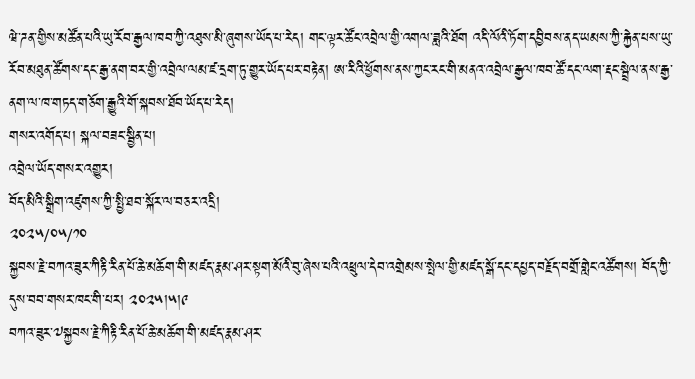ཝེ་ཌན་གྱིས་མཚོན་པའི་ཡུ་རོབ་རྒྱལ་ཁབ་ཀྱི་འཐུས་མི་ཞུགས་ཡོད་པ་རེད། གང་ལྟར་ཚོང་འབྲེལ་གྱི་འགལ་ཟླའི་ཐོག འདི་ལོའི་ཏོག་དབྱིབས་ནད་ཡམས་ཀྱི་རྐྱེན་པས་ཡུ་རོབ་མཐུན་ཚོགས་དང་རྒྱ་ནག་བར་གྱི་འབྲེལ་ལམ་ཛ་དྲག་ཏུ་གྱུར་ཡོད་པར་བརྟེན། ཨ་རིའི་ཕྱོགས་ནས་ཀྱང་རང་གི་མནའ་འབྲེལ་རྒྱལ་ཁབ་ཚོ་དང་ལག་རྡང་སྦྲེལ་ནས་རྒྱ་ནག་ལ་ཁ་གཏད་གཅོག་རྒྱུའི་གོ་སྐབས་ཐོབ་ཡོད་པ་རེད།
གསར་འགོད་པ། སྐལ་བཟང་སྦྱིན་པ།
འབྲེལ་ཡོད་གསར་འགྱུར།
བོད་མིའི་སྒྲིག་འཛུགས་ཀྱི་སྤྱི་ཐབ་སྐོར་ལ་བཅར་འདྲི།
༢༠༢༥/༠༥/༡༠
སྐྱབས་རྗེ་བཀའ་ཟུར་ཀིརྟི་རིན་པོ་ཆེ་མཆོག་གི་མཛད་རྣམ་ཤར་སྟག་མོའི་བུ་ཞེས་པའི་འཕྲུལ་དེབ་འགྲེམས་སྤེལ་གྱི་མཛད་སྒོ་དང་དཔྱད་བརྗོད་བགྲོ་གླེང་འཚོགས། བོད་ཀྱི་དུས་བབ་གསར་ཁང་གི་པར། ༢༠༢༥།༥།༩
བཀའ་ཟུར་༧སྐྱབས་རྗེ་ཀིརྟི་རིན་པོ་ཆེ་མཆོག་གི་མཛད་རྣམ་ཤར་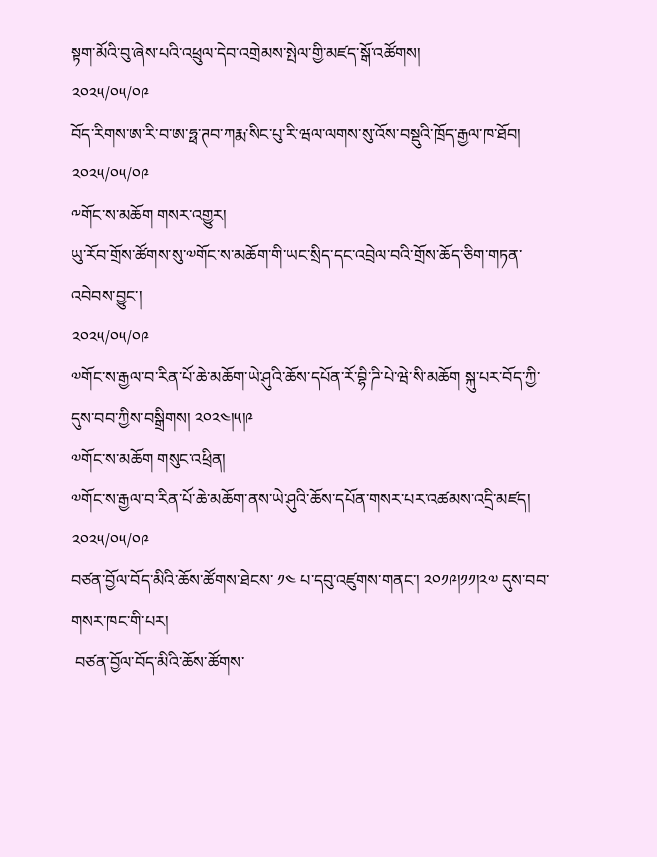སྟག་མོའི་བུ་ཞེས་པའི་འཕྲུལ་དེབ་འགྲེམས་སྤེལ་གྱི་མཛད་སྒོ་འཚོགས།
༢༠༢༥/༠༥/༠༩
བོད་རིགས་ཨ་རི་བ་ཨ་ཧྥ་ཊབ་ཀརྨ་སིང་པུ་རི་ཝལ་ལགས་སུ་འོས་བསྡུའི་ཁྲོད་རྒྱལ་ཁ་ཐོབ།
༢༠༢༥/༠༥/༠༩
༸གོང་ས་མཆོག གསར་འགྱུར།
ཡུ་རོབ་གྲོས་ཚོགས་སུ་༧གོང་ས་མཆོག་གི་ཡང་སྲིད་དང་འབྲེལ་བའི་གྲོས་ཆོད་ཅིག་གཏན་འབེབས་བྱུང་།
༢༠༢༥/༠༥/༠༩
༧གོང་ས་རྒྱལ་བ་རིན་པོ་ཆེ་མཆོག་ཡེ་ཤུའི་ཆོས་དཔོན་རོ་བྷི་ཌི་པེ་ཝེ་སི་མཆོག སྐུ་པར་བོད་ཀྱི་དུས་བབ་ཀྱིས་བསྒྲིགས། ༢༠༢༤།༥།༩
༧གོང་ས་མཆོག གསུང་འཕྲིན།
༧གོང་ས་རྒྱལ་བ་རིན་པོ་ཆེ་མཆོག་ནས་ཡེ་ཤུའི་ཆོས་དཔོན་གསར་པར་འཚམས་འདྲི་མཛད།
༢༠༢༥/༠༥/༠༩
བཙན་བྱོལ་བོད་མིའི་ཆོས་ཚོགས་ཐེངས་ ༡༤ པ་དབུ་འཛུགས་གནང་། ༢༠༡༩།༡༡།༢༧ དུས་བབ་གསར་ཁང་གི་པར།
 བཙན་བྱོལ་བོད་མིའི་ཆོས་ཚོགས་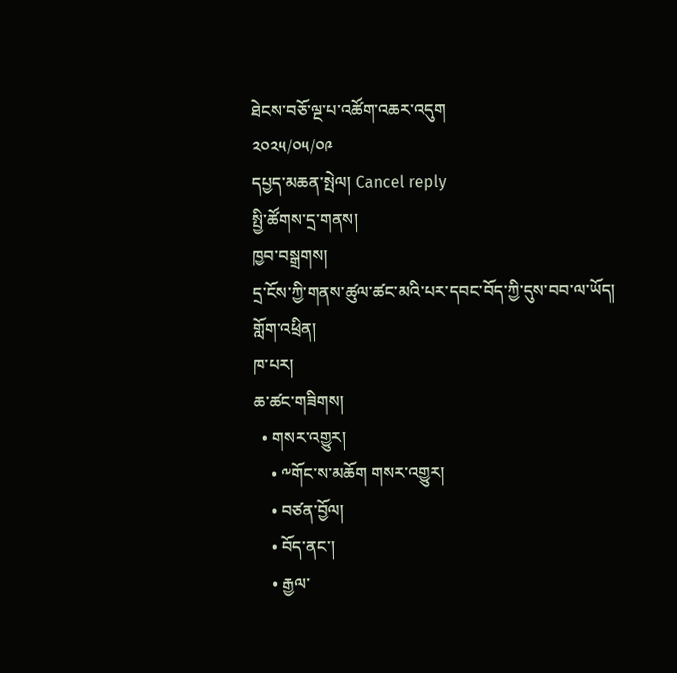ཐེངས་བཅོ་ལྔ་པ་འཚོག་འཆར་འདུག
༢༠༢༥/༠༥/༠༩
དཔྱད་མཆན་སྤེལ། Cancel reply
སྤྱི་ཚོགས་དྲ་གནས།
ཁྱབ་བསྒྲགས།
དྲ་ངོས་ཀྱི་གནས་ཚུལ་ཚང་མའི་པར་དབང་བོད་ཀྱི་དུས་བབ་ལ་ཡོད།
གློག་འཕྲིན།
ཁ་པར།
ཆ་ཚང་གཟིགས།
  • གསར་འགྱུར།
    • ༸གོང་ས་མཆོག གསར་འགྱུར།
    • བཙན་བྱོལ།
    • བོད་ནང་།
    • རྒྱལ་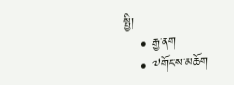སྤྱི།
    • རྒྱ་ནག
    • ༧གོང་ས་མཆོག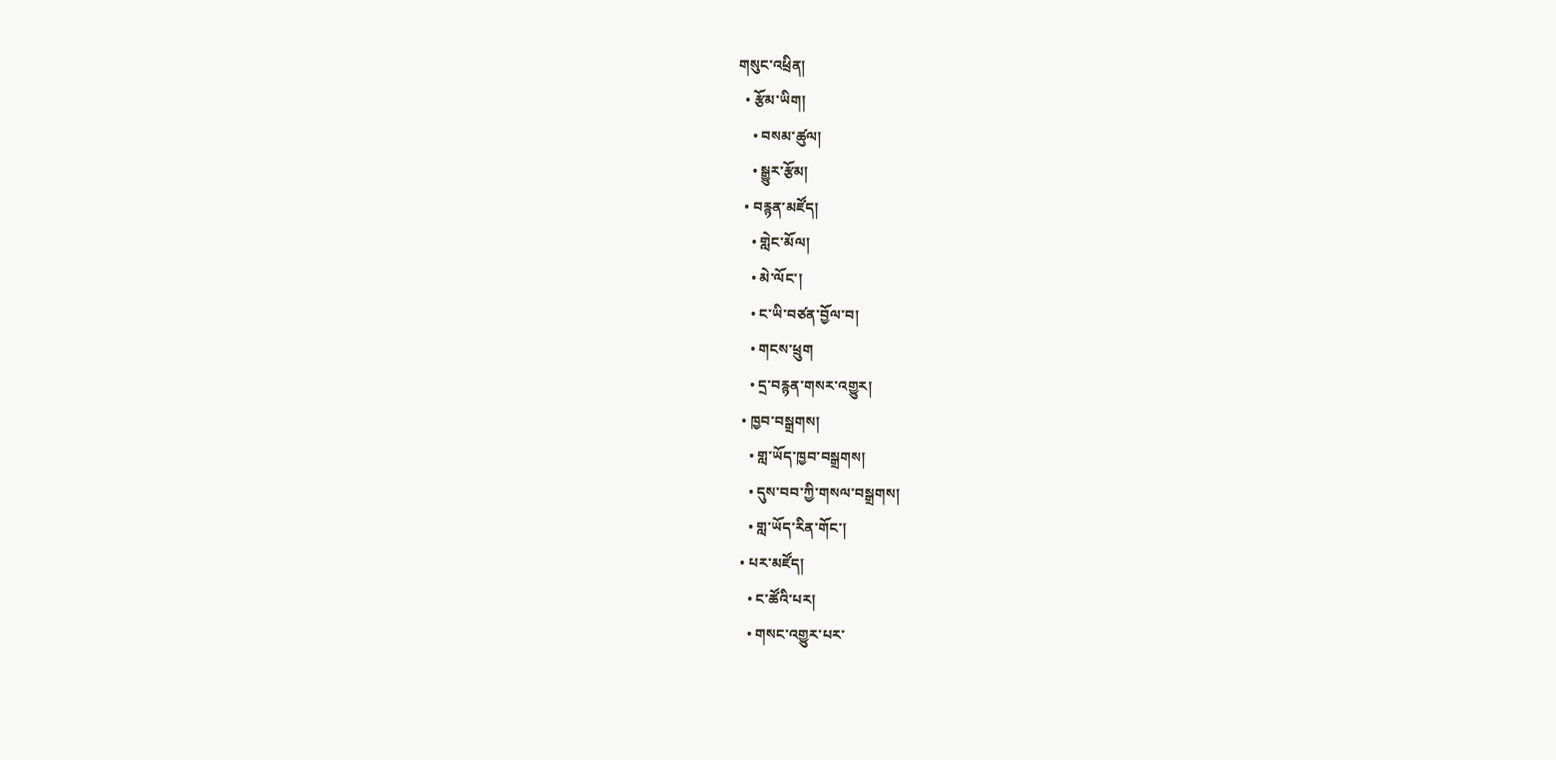གསུང་འཕྲིན།
  • རྩོམ་ཡིག།
    • བསམ་ཚུལ།
    • སྒྱུར་རྩོམ།
  • བརྙན་མཛོད།
    • གླེང་མོལ།
    • མེ་ལོང་།
    • ང་ཡི་བཙན་བྱོལ་བ།
    • གངས་ཕྲུག
    • དྲ་བརྙན་གསར་འགྱུར།
  • ཁྱབ་བསྒྲགས།
    • གླ་ཡོད་ཁྱབ་བསྒྲགས།
    • དུས་བབ་ཀྱི་གསལ་བསྒྲགས།
    • གླ་ཡོད་རིན་གོང་།
  • པར་མཛོད།
    • ང་ཚོའི་པར།
    • གསང་འགྱུར་པར་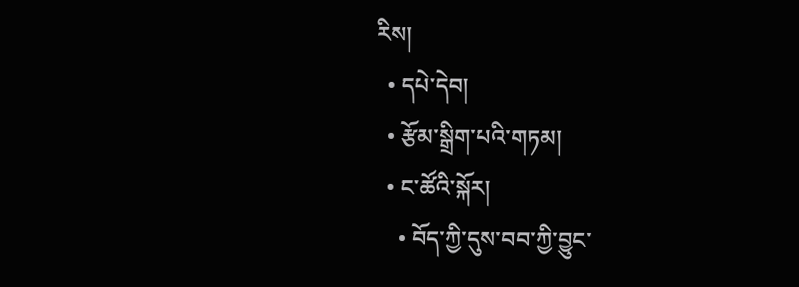རིས།
  • དཔེ་དེབ།
  • རྩོམ་སྒྲིག་པའི་གཏམ།
  • ང་ཚོའི་སྐོར།
    • བོད་ཀྱི་དུས་བབ་ཀྱི་བྱུང་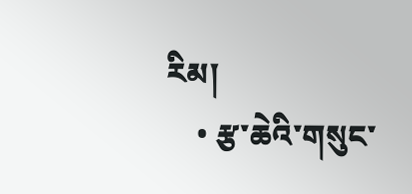རིམ།
    • རྩ་ཆེའི་གསུང་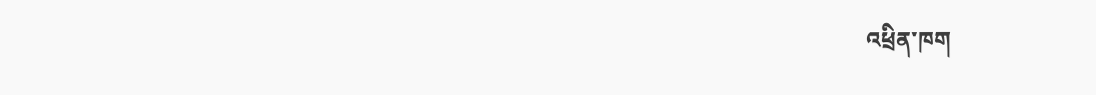འཕྲིན་ཁག